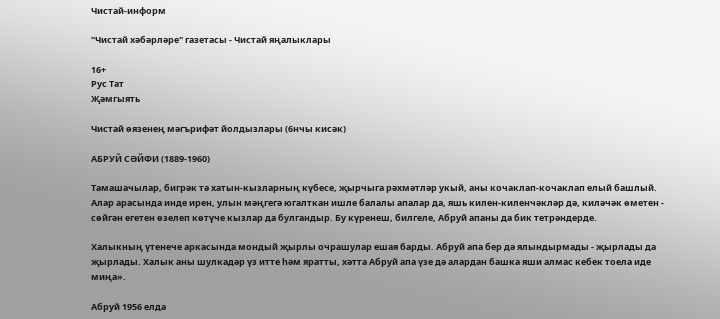Чистай-информ

"Чистай хәбәрләре" газетасы - Чистай яңалыклары

16+
Рус Тат
Җәмгыять

Чистай өязенең мәгърифәт йолдызлары (6нчы кисәк)

АБРУЙ СӘЙФИ (1889-1960)

Тамашачылар, бигрәк тә хатын-кызларның күбесе, җырчыга рәхмәтләр укый, аны кочаклап-кочаклап елый башлый. Алар арасында инде ирен, улын мәңгегә югалткан ишле балалы апалар да, яшь килен-киленчәкләр дә, киләчәк өметен - сөйгән егетен өзелеп көтүче кызлар да булгандыр. Бу күренеш, билгеле, Абруй апаны да бик тетрәндерде.

Халыкның үтенече аркасында мондый җырлы очрашулар ешая барды. Абруй апа бер дә ялындырмады - җырлады да җырлады. Халык аны шулкадәр үз итте һәм яратты, хәтта Абруй апа үзе дә алардан башка яши алмас кебек тоела иде миңа».

Абруй 1956 елда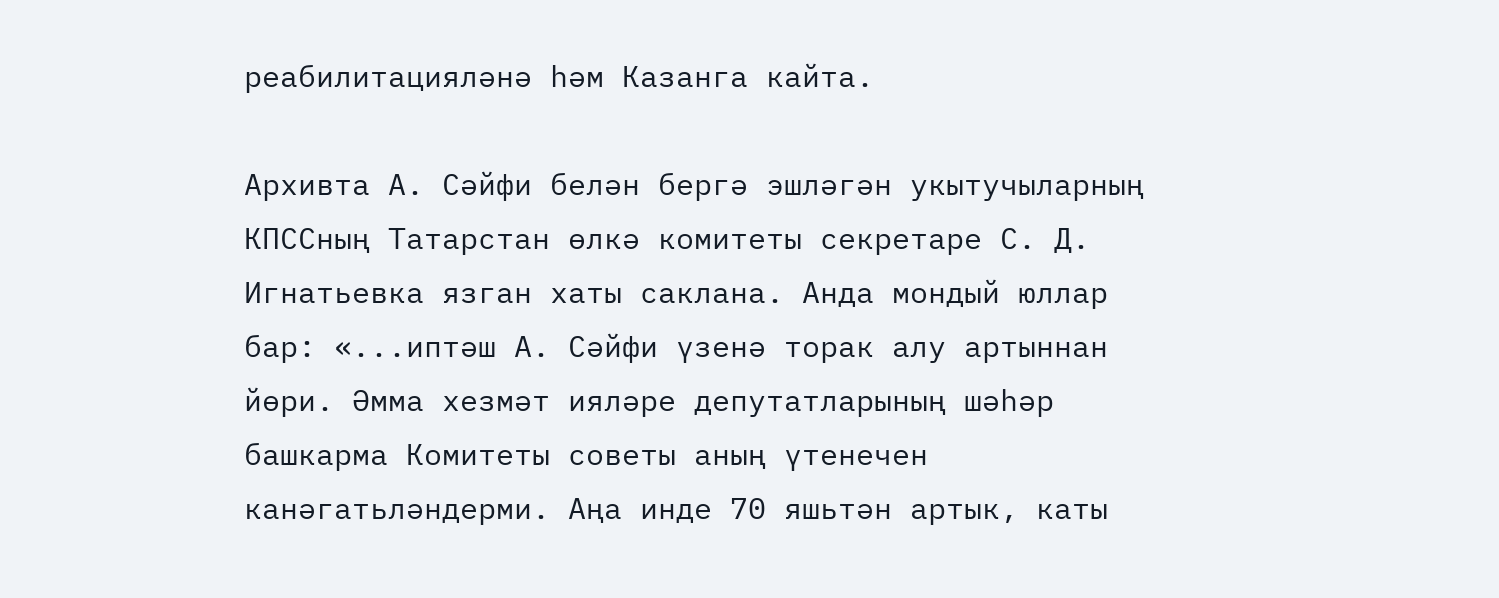реабилитацияләнә һәм Казанга кайта.

Архивта А. Сәйфи белән бергә эшләгән укытучыларның КПССның Татарстан өлкә комитеты секретаре С. Д. Игнатьевка язган хаты саклана. Анда мондый юллар бар: «...иптәш А. Сәйфи үзенә торак алу артыннан йөри. Әмма хезмәт ияләре депутатларының шәһәр башкарма Комитеты советы аның үтенечен канәгатьләндерми. Аңа инде 70 яшьтән артык, каты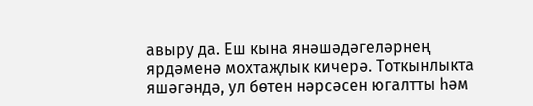авыру да. Еш кына янәшәдәгеләрнең ярдәменә мохтаҗлык кичерә. Тоткынлыкта яшәгәндә, ул бөтен нәрсәсен югалтты һәм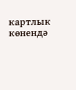картлык көнендә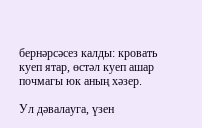бернәрсәсез калды: кровать куеп ятар, өстәл куеп ашар почмагы юк аның хәзер.

Ул дәвалауга, үзен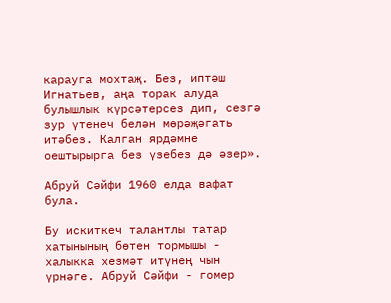карауга мохтаҗ. Без, иптәш Игнатьев, аңа торак алуда булышлык күрсәтерсез дип, сезгә зур үтенеч белән мөрәҗәгать итәбез. Калган ярдәмне оештырырга без үзебез дә әзер».

Абруй Сәйфи 1960 елда вафат була.

Бу искиткеч талантлы татар хатынының бөтен тормышы - халыкка хезмәт итүнең чын үрнәге. Абруй Сәйфи - гомер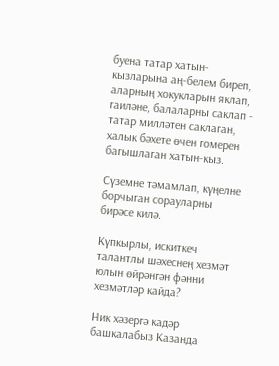буена татар хатын-кызларына аң-белем биреп, аларның хокукларын яклап, гаиләне, балаларны саклап - татар милләтен саклаган, халык бәхете өчен гомерен багышлаган хатын-кыз.

Сүземне тәмамлап, күңелне борчыган сорауларны бирәсе килә.

Күпкырлы, искиткеч талантлы шәхеснең хезмәт юлын өйрәнгән фәнни хезмәтләр кайда?

Ник хәзергә кадәр башкалабыз Казанда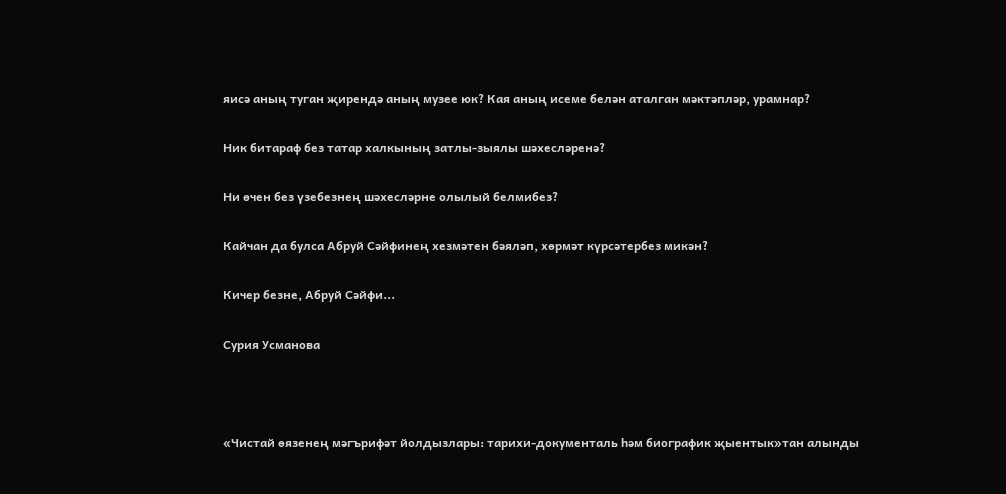яисә аның туган җирендә аның музее юк? Кая аның исеме белән аталган мәктәпләр, урамнар?

Ник битараф без татар халкының затлы-зыялы шәхесләренә?

Ни өчен без үзебезнең шәхесләрне олылый белмибез?

Кайчан да булса Абруй Сәйфинең хезмәтен бәяләп, хөрмәт күрсәтербез микән?

Кичер безне, Абруй Сәйфи...

Сурия Усманова



«Чистай өязенең мәгърифәт йолдызлары: тарихи-документаль һәм биографик җыентык»тан алынды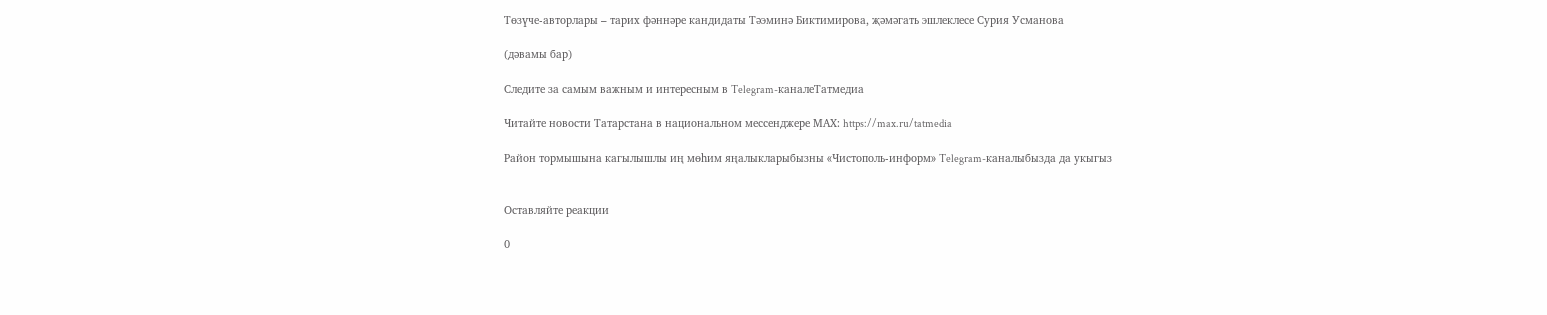Төзүче-авторлары – тарих фәннәре кандидаты Тәэминә Биктимирова, җәмәгать эшлеклесе Сурия Усманова

(дәвамы бар)

Следите за самым важным и интересным в Telegram-каналеТатмедиа

Читайте новости Татарстана в национальном мессенджере MАХ: https://max.ru/tatmedia

Район тормышына кагылышлы иң мөһим яңалыкларыбызны «Чистополь-информ» Telegram-каналыбызда да укыгыз


Оставляйте реакции

0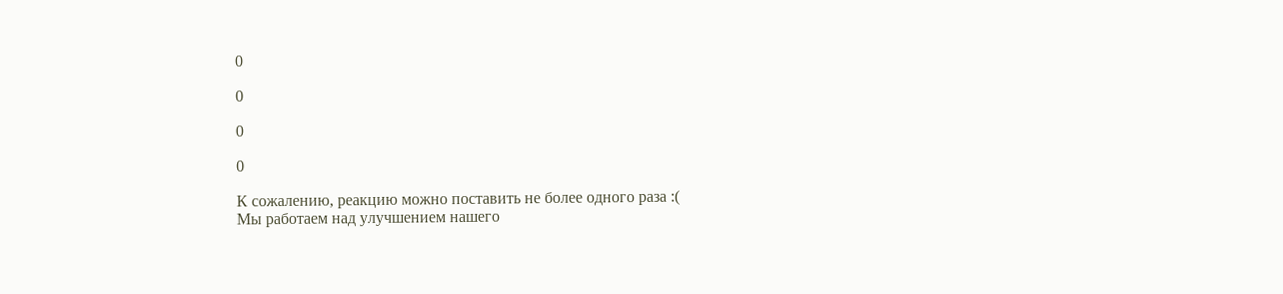0

0

0

0

К сожалению, реакцию можно поставить не более одного раза :(
Мы работаем над улучшением нашего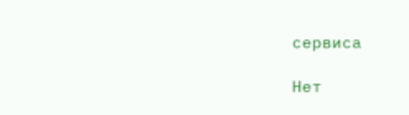сервиса

Нет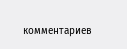комментариев